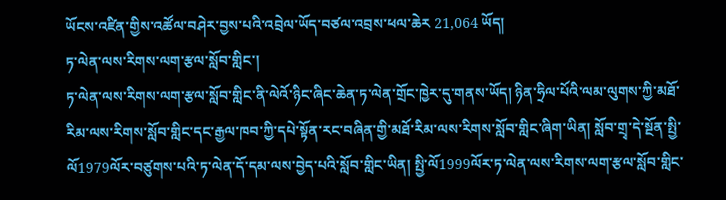ཡོངས་འཛིན་གྱིས་འཚོལ་བཤེར་བྱས་པའི་འབྲེལ་ཡོད་བཙལ་འབྲས་ཕལ་ཆེར 21,064 ཡོད།
ཏ་ལེན་ལས་རིགས་ལག་རྩལ་སློབ་གླིང་།
ཏ་ལེན་ལས་རིགས་ལག་རྩལ་སློབ་གླིང་ནི་ལེའོ་ཉིང་ཞིང་ཆེན་ཏ་ལེན་གྲོང་ཁྱེར་དུ་གནས་ཡོད། ཉིན་ཧྲིལ་པོའི་ལམ་ལུགས་ཀྱི་མཐོ་རིམ་ལས་རིགས་སློབ་གླིང་དང་རྒྱལ་ཁབ་ཀྱི་དཔེ་སྟོན་རང་བཞིན་གྱི་མཐོ་རིམ་ལས་རིགས་སློབ་གླིང་ཞིག་ཡིན། སློབ་གྲྭ་དེ་སྔོན་སྤྱི་ལོ1979ལོར་བཙུགས་པའི་ཏ་ལེན་དོ་དམ་ལས་བྱེད་པའི་སློབ་གླིང་ཡིན། སྤྱི་ལོ1999ལོར་ཏ་ལེན་ལས་རིགས་ལག་རྩལ་སློབ་གླིང་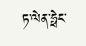ཏ་ལེན་ཧྥེང་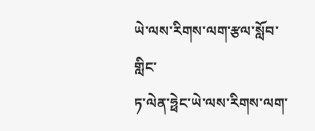ཡེ་ལས་རིགས་ལག་རྩལ་སློབ་གླིང་
ཏ་ལེན་ཧྥེང་ཡེ་ལས་རིགས་ལག་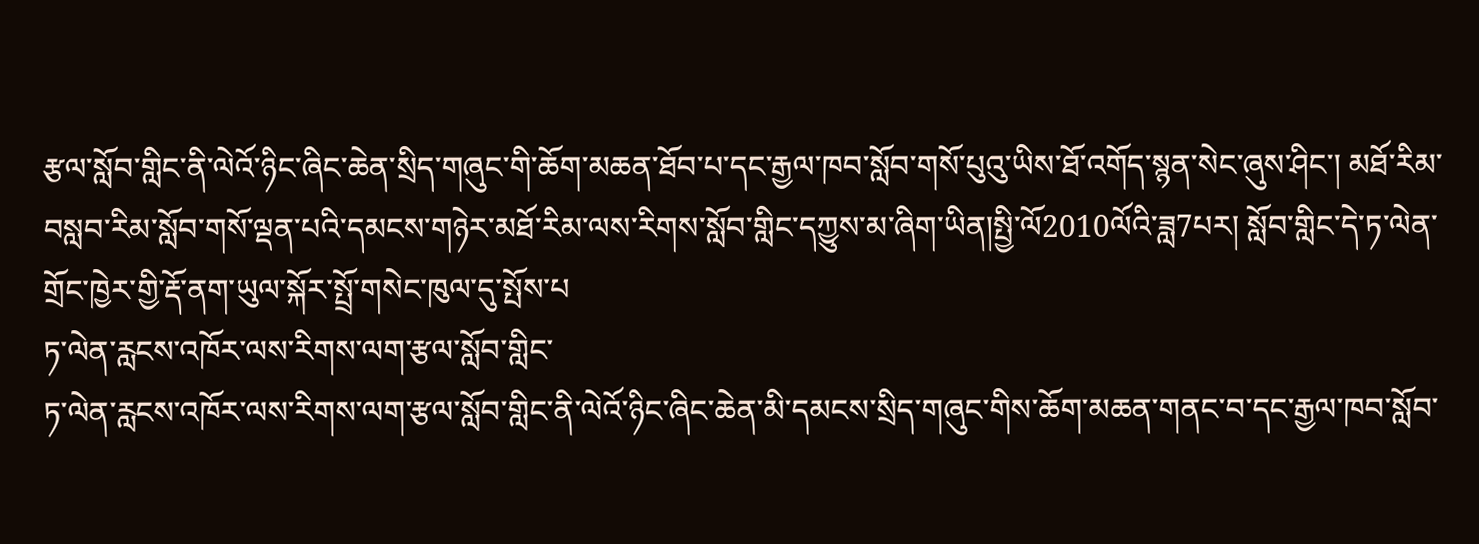རྩལ་སློབ་གླིང་ནི་ལེའོ་ཉིང་ཞིང་ཆེན་སྲིད་གཞུང་གི་ཆོག་མཆན་ཐོབ་པ་དང་རྒྱལ་ཁབ་སློབ་གསོ་པུའུ་ཡིས་ཐོ་འགོད་སྙན་སེང་ཞུས་ཤིང་། མཐོ་རིམ་བསླབ་རིམ་སློབ་གསོ་ལྡན་པའི་དམངས་གཉེར་མཐོ་རིམ་ལས་རིགས་སློབ་གླིང་དཀྱུས་མ་ཞིག་ཡིན།སྤྱི་ལོ2010ལོའི་ཟླ7པར། སློབ་གླིང་དེ་ཏ་ལེན་གྲོང་ཁྱེར་གྱི་རྡོ་ནག་ཡུལ་སྐོར་སྤྲོ་གསེང་ཁུལ་དུ་སྤོས་པ
ཏ་ལེན་རླངས་འཁོར་ལས་རིགས་ལག་རྩལ་སློབ་གླིང་
ཏ་ལེན་རླངས་འཁོར་ལས་རིགས་ལག་རྩལ་སློབ་གླིང་ནི་ལེའོ་ཉིང་ཞིང་ཆེན་མི་དམངས་སྲིད་གཞུང་གིས་ཆོག་མཆན་གནང་བ་དང་རྒྱལ་ཁབ་སློབ་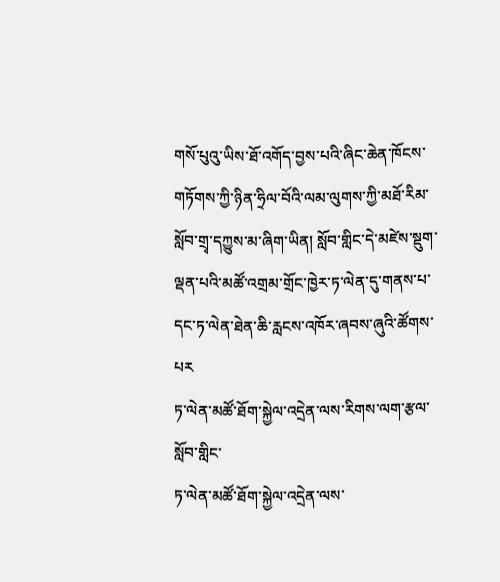གསོ་པུའུ་ཡིས་ཐོ་འགོད་བྱས་པའི་ཞིང་ཆེན་ཁོངས་གཏོགས་ཀྱི་ཉིན་ཧྲིལ་བོའི་ལམ་ལུགས་ཀྱི་མཐོ་རིམ་སློབ་གྲྭ་དཀྱུས་མ་ཞིག་ཡིན། སློབ་གླིང་དེ་མཛེས་སྡུག་ལྡན་པའི་མཚོ་འགྲམ་གྲོང་ཁྱེར་ཏ་ལེན་དུ་གནས་པ་དང་ཏ་ལེན་ཐེན་ཆི་རླངས་འཁོར་ཞབས་ཞུའི་ཚོགས་པར
ཏ་ལེན་མཚོ་ཐོག་སྐྱེལ་འདྲེན་ལས་རིགས་ལག་རྩལ་སློབ་གླིང་
ཏ་ལེན་མཚོ་ཐོག་སྐྱེལ་འདྲེན་ལས་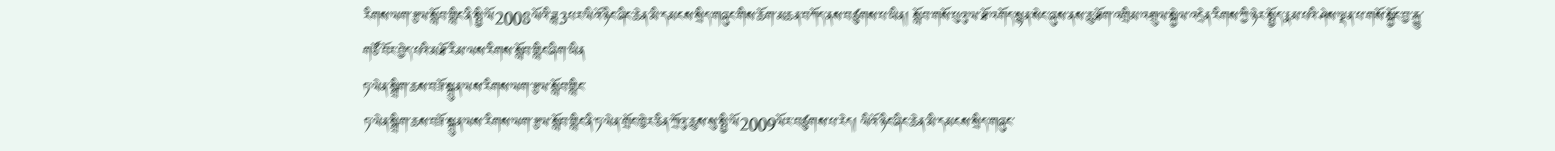རིགས་ལག་རྩལ་སློབ་གླིང་ནི་སྤྱི་ལོ2008ལོའི་ཟླ3པར་ལིའོ་ཉིང་ཞིང་ཆེན་མི་དམངས་སྲིད་གཞུང་གིས་ཆོག་མཆན་བཀོད་ནས་བཙུགས་པ་ཡིན། སློབ་གསོ་པུའུ་ལ་ཐོ་འགོད་སྙན་སེང་ཞུས་ནས་ཆུ་ཐོག་འགྲིམ་འགྲུལ་སྐྱེལ་འདྲེན་རིགས་ཀྱི་ཉེར་སྤྱོད་རྣམ་པའི་ཤེས་ལྡན་པ་གསོ་སྐྱོང་བྱ་རྒྱུ་གཙོ་བོར་བྱེད་པའི་མཐོ་རིམ་ལས་རིགས་སློབ་གླིང་ཞིག་ཡིན
ཏ་ལེན་སྒྲིག་ཆས་བཟོ་སྐྲུན་ལས་རིགས་ལག་རྩལ་སློབ་གླིང་
ཏ་ལེན་སྒྲིག་ཆས་བཟོ་སྐྲུན་ལས་རིགས་ལག་རྩལ་སློབ་གླིང་ནི་ཏ་ལེན་གྲོང་ཁྱེར་ཅིན་ཀྲོའུ་ཆུས་སུ་སྤྱི་ལོ2009ལོར་བཙུགས་པ་རེད། ལིའོ་ཉིང་ཞིང་ཆེན་མི་དམངས་སྲིད་གཞུང་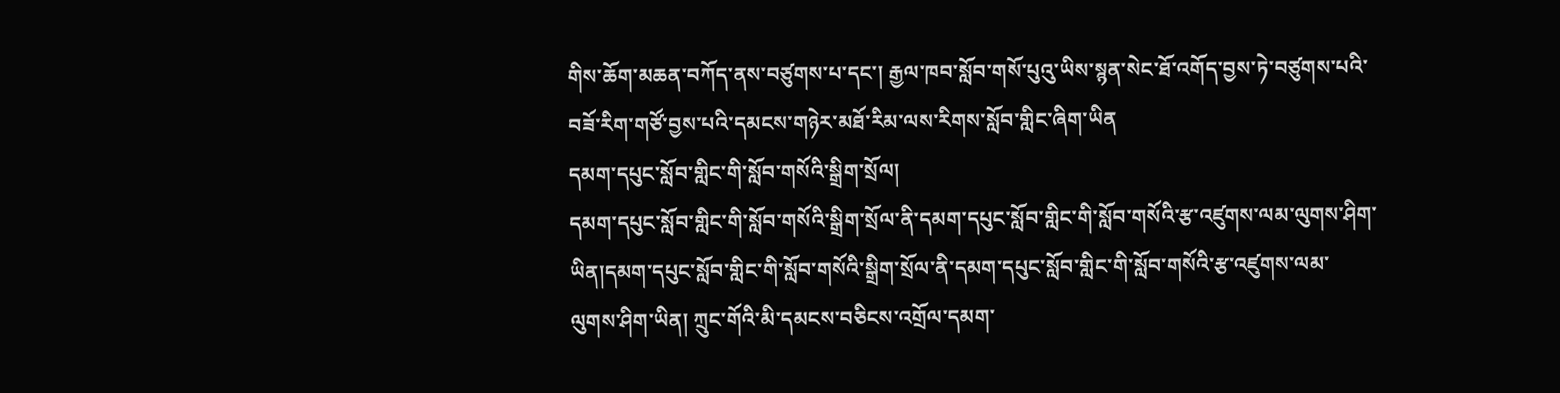གིས་ཆོག་མཆན་བཀོད་ནས་བཙུགས་པ་དང་། རྒྱལ་ཁབ་སློབ་གསོ་པུའུ་ཡིས་སྙན་སེང་ཐོ་འགོད་བྱས་ཏེ་བཙུགས་པའི་བཟོ་རིག་གཙོ་བྱས་པའི་དམངས་གཉེར་མཐོ་རིམ་ལས་རིགས་སློབ་གླིང་ཞིག་ཡིན
དམག་དཔུང་སློབ་གླིང་གི་སློབ་གསོའི་སྒྲིག་སྲོལ།
དམག་དཔུང་སློབ་གླིང་གི་སློབ་གསོའི་སྒྲིག་སྲོལ་ནི་དམག་དཔུང་སློབ་གླིང་གི་སློབ་གསོའི་རྩ་འཛུགས་ལམ་ལུགས་ཤིག་ཡིན།དམག་དཔུང་སློབ་གླིང་གི་སློབ་གསོའི་སྒྲིག་སྲོལ་ནི་དམག་དཔུང་སློབ་གླིང་གི་སློབ་གསོའི་རྩ་འཛུགས་ལམ་ལུགས་ཤིག་ཡིན། ཀྲུང་གོའི་མི་དམངས་བཅིངས་འགྲོལ་དམག་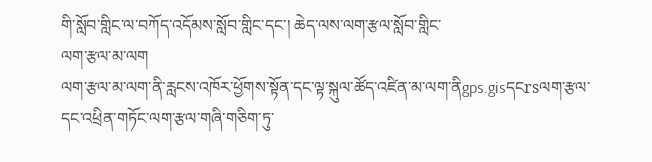གི་སློབ་གླིང་ལ་བཀོད་འདོམས་སློབ་གླིང་དང་། ཆེད་ལས་ལག་རྩལ་སློབ་གླིང་
ལག་རྩལ་མ་ལག
ལག་རྩལ་མ་ལག་ནི་རླངས་འཁོར་ཕྱོགས་སྟོན་དང་ལྟ་སྐུལ་ཚོད་འཛིན་མ་ལག་ནིgps.gisདངrsལག་རྩལ་དང་འཕྲིན་གཏོང་ལག་རྩལ་གཞི་གཅིག་ཏུ་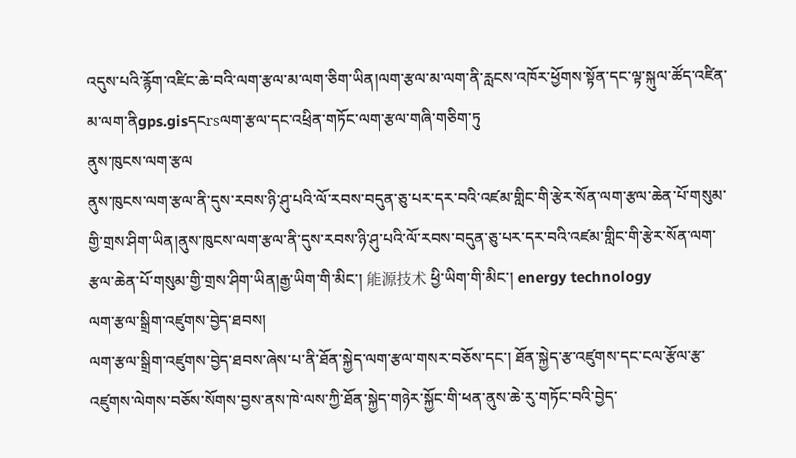འདུས་པའི་རྙོག་འཛིང་ཆེ་བའི་ལག་རྩལ་མ་ལག་ཅིག་ཡིན།ལག་རྩལ་མ་ལག་ནི་རླངས་འཁོར་ཕྱོགས་སྟོན་དང་ལྟ་སྐུལ་ཚོད་འཛིན་མ་ལག་ནིgps.gisདངrsལག་རྩལ་དང་འཕྲིན་གཏོང་ལག་རྩལ་གཞི་གཅིག་ཏུ
ནུས་ཁུངས་ལག་རྩལ
ནུས་ཁུངས་ལག་རྩལ་ནི་དུས་རབས་ཉི་ཤུ་པའི་ལོ་རབས་བདུན་ཅུ་པར་དར་བའི་འཛམ་གླིང་གི་རྩེར་སོན་ལག་རྩལ་ཆེན་པོ་གསུམ་གྱི་གྲས་ཤིག་ཡིན།ནུས་ཁུངས་ལག་རྩལ་ནི་དུས་རབས་ཉི་ཤུ་པའི་ལོ་རབས་བདུན་ཅུ་པར་དར་བའི་འཛམ་གླིང་གི་རྩེར་སོན་ལག་རྩལ་ཆེན་པོ་གསུམ་གྱི་གྲས་ཤིག་ཡིན།རྒྱ་ཡིག་གི་མིང་། 能源技术 ཕྱི་ཡིག་གི་མིང་། energy technology
ལག་རྩལ་སྒྲིག་འཛུགས་བྱེད་ཐབས།
ལག་རྩལ་སྒྲིག་འཛུགས་བྱེད་ཐབས་ཞེས་པ་ནི་ཐོན་སྐྱེད་ལག་རྩལ་གསར་བཅོས་དང་། ཐོན་སྐྱེད་རྩ་འཛུགས་དང་ངལ་རྩོལ་རྩ་འཛུགས་ལེགས་བཅོས་སོགས་བྱས་ནས་ཁེ་ལས་ཀྱི་ཐོན་སྐྱེད་གཉེར་སྐྱོང་གི་ཕན་ནུས་ཆེ་རུ་གཏོང་བའི་བྱེད་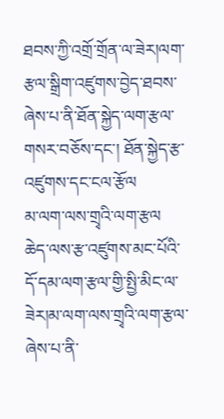ཐབས་ཀྱི་འགྲོ་གྲོན་ལ་ཟེར།ལག་རྩལ་སྒྲིག་འཛུགས་བྱེད་ཐབས་ཞེས་པ་ནི་ཐོན་སྐྱེད་ལག་རྩལ་གསར་བཅོས་དང་། ཐོན་སྐྱེད་རྩ་འཛུགས་དང་ངལ་རྩོལ
མ་ལག་ལས་གྲྭའི་ལག་རྩལ
ཆེད་ལས་རྩ་འཛུགས་མང་པོའི་དོ་དམ་ལག་རྩལ་གྱི་སྤྱི་མིང་ལ་ཟེར།མ་ལག་ལས་གྲྭའི་ལག་རྩལ་ཞེས་པ་ནི་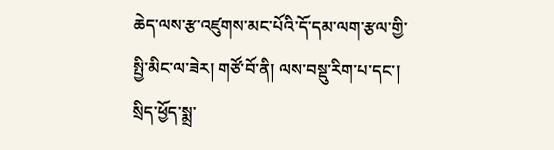ཆེད་ལས་རྩ་འཛུགས་མང་པོའི་དོ་དམ་ལག་རྩལ་གྱི་སྤྱི་མིང་ལ་ཟེར། གཙོ་བོ་ནི། ལས་བསྡུ་རིག་པ་དང་། སྲིད་ཕྱོད་སྨྲ་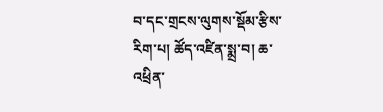བ་དང་གྲངས་ལུགས་སྡོམ་རྩིས་རིག་པ། ཚོད་འཛིན་སྨྲ་བ། ཆ་འཕྲིན་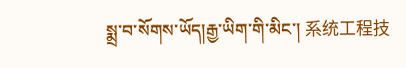སྨྲ་བ་སོགས་ཡོད།རྒྱ་ཡིག་གི་མིང་། 系统工程技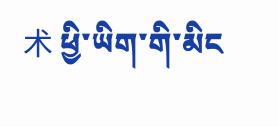术 ཕྱི་ཡིག་གི་མིང